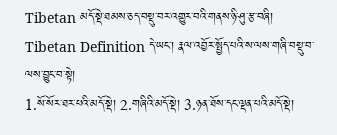Tibetan མདོ་སྡེ་ཐམས་ཅད་བསྡུ་བར་འགྱུར་བའི་གནས་ཉི་ཤུ་རྩ་བཞི།
Tibetan Definition དེ་ཡང་། རྣལ་འབྱོར་སྤྱོད་པའི་ས་ལས་གཞི་བསྡུ་བ་ལས་བྱུང་བ་སྟེ།
1.སོ་སོར་ཐར་པའི་མདོ་སྡེ། 2.གཞིའི་མདོ་སྡེ། 3.ཉན་ཐོས་དང་ལྡན་པའི་མདོ་སྡེ།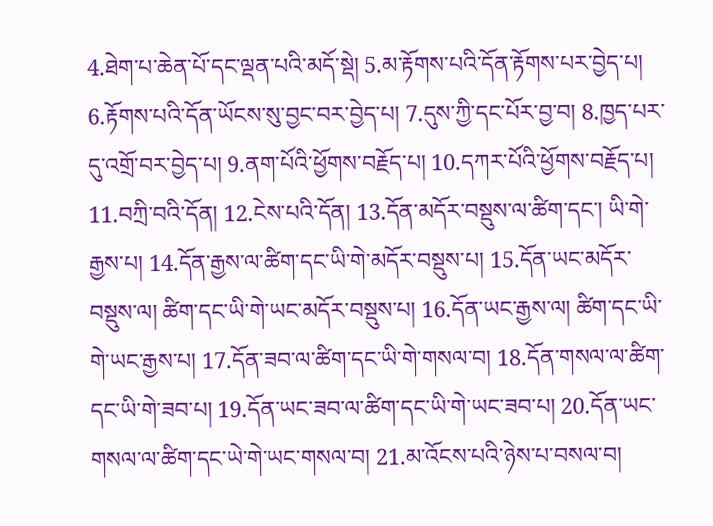4.ཐེག་པ་ཆེན་པོ་དང་ལྡན་པའི་མདོ་སྡེ། 5.མ་རྟོགས་པའི་དོན་རྟོགས་པར་བྱེད་པ། 6.རྟོགས་པའི་དོན་ཡོངས་སུ་བྱང་བར་བྱེད་པ། 7.དུས་ཀྱི་དང་པོར་བྱ་བ། 8.ཁྱད་པར་དུ་འགྲོ་བར་བྱེད་པ། 9.ནག་པོའི་ཕྱོགས་བརྗོད་པ། 10.དཀར་པོའི་ཕྱོགས་བརྗོད་པ། 11.བཀྲི་བའི་དོན། 12.ངེས་པའི་དོན། 13.དོན་མདོར་བསྡུས་ལ་ཚིག་དང་། ཡི་གེ་རྒྱས་པ། 14.དོན་རྒྱས་ལ་ཚིག་དང་ཡི་གེ་མདོར་བསྡུས་པ། 15.དོན་ཡང་མདོར་བསྡུས་ལ། ཚིག་དང་ཡི་གེ་ཡང་མདོར་བསྡུས་པ། 16.དོན་ཡང་རྒྱས་ལ། ཚིག་དང་ཡི་གེ་ཡང་རྒྱས་པ། 17.དོན་ཟབ་ལ་ཚིག་དང་ཡི་གེ་གསལ་བ། 18.དོན་གསལ་ལ་ཚིག་དང་ཡི་གེ་ཟབ་པ། 19.དོན་ཡང་ཟབ་ལ་ཚིག་དང་ཡི་གེ་ཡང་ཟབ་པ། 20.དོན་ཡང་གསལ་ལ་ཚིག་དང་ཡེ་གེ་ཡང་གསལ་བ། 21.མ་འོངས་པའི་ཉེས་པ་བསལ་བ།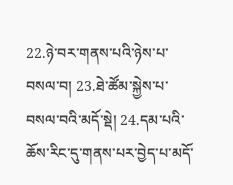22.ཉེ་བར་གནས་པའི་ཉེས་པ་བསལ་བ། 23.ཐེ་ཚོམ་སྐྱེས་པ་བསལ་བའི་མདོ་སྡེ། 24.དམ་པའི་ཆོས་རིང་དུ་གནས་པར་བྱེད་པ་མདོ་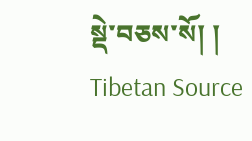སྡེ་བཅས་སོ། །
Tibetan Source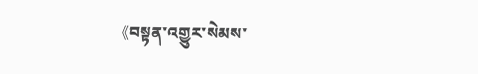《བསྟན་འགྱུར་སེམས་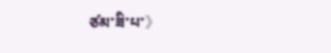ཙམ་ཟི་པ་》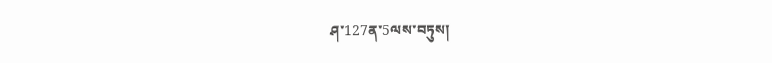ཤ་127ན་5ལས་བཏུས།